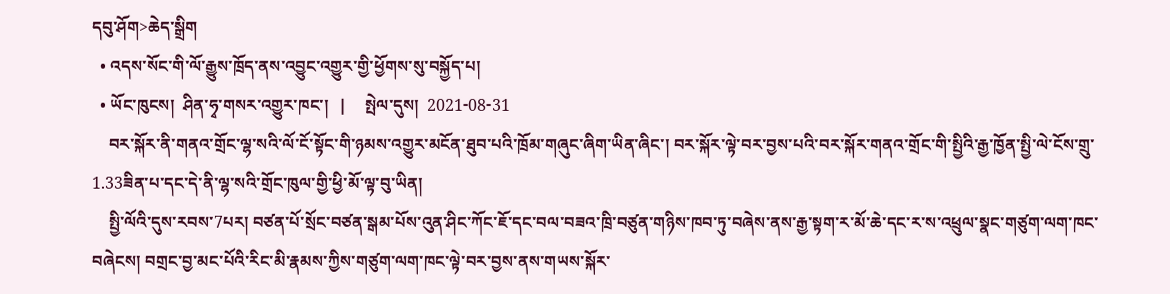དབུ་ཤོག>ཆེད་སྒྲིག
  • འདས་སོང་གི་ལོ་རྒྱུས་ཁྲོད་ནས་འབྱུང་འགྱུར་གྱི་ཕྱོགས་སུ་བསྐྱོད་པ།
  • ཡོང་ཁུངས།  ཤིན་ཧྭ་གསར་འགྱུར་ཁང་།   |     སྤེལ་དུས།  2021-08-31
    བར་སྐོར་ནི་གནའ་གྲོང་ལྷ་སའི་ལོ་ངོ་སྟོང་གི་ཉམས་འགྱུར་མངོན་ཐུབ་པའི་ཁྲོམ་གཞུང་ཞིག་ཡིན་ཞིང་། བར་སྐོར་ལྟེ་བར་བྱས་པའི་བར་སྐོར་གནའ་གྲོང་གི་སྤྱིའི་རྒྱ་ཁྱོན་སྤྱི་ལེ་ངོས་གྲུ་1.33ཟིན་པ་དང་དེ་ནི་ལྷ་སའི་གྲོང་ཁུལ་གྱི་ཕྱི་མོ་ལྟ་བུ་ཡིན།
    སྤྱི་ལོའི་དུས་རབས་7པར། བཙན་པོ་སྲོང་བཙན་སྒམ་པོས་འུན་ཤིང་ཀོང་ཇོ་དང་བལ་བཟའ་ཁྲི་བཙུན་གཉིས་ཁབ་ཏུ་བཞེས་ནས་རྒྱ་སྟག་ར་མོ་ཆེ་དང་ར་ས་འཕྲུལ་སྣང་གཙུག་ལག་ཁང་བཞེངས། བགྲང་བྱ་མང་པོའི་རིང་མི་རྣམས་ཀྱིས་གཙུག་ལག་ཁང་ལྟེ་བར་བྱས་ནས་གཡས་སྐོར་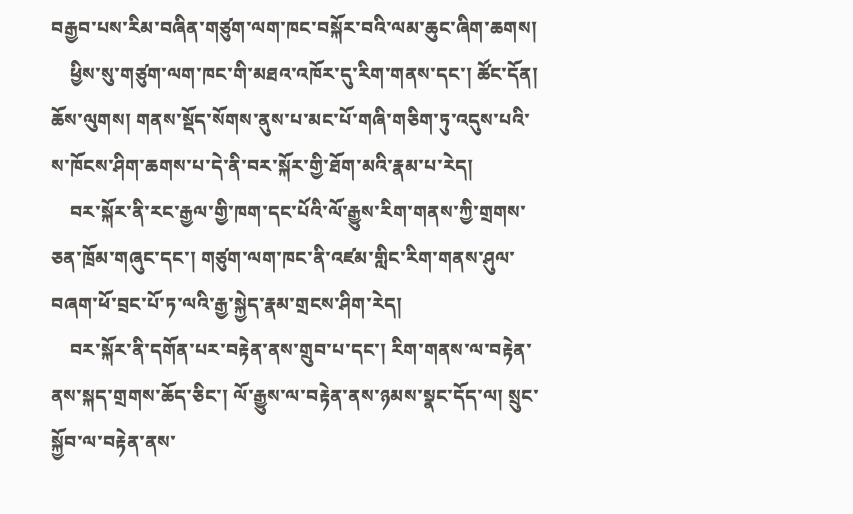བརྒྱབ་པས་རིམ་བཞིན་གཙུག་ལག་ཁང་བསྐོར་བའི་ལམ་ཆུང་ཞིག་ཆགས།
    ཕྱིས་སུ་གཙུག་ལག་ཁང་གི་མཐའ་འཁོར་དུ་རིག་གནས་དང་། ཚོང་དོན། ཆོས་ལུགས། གནས་སྡོད་སོགས་ནུས་པ་མང་པོ་གཞི་གཅིག་ཏུ་འདུས་པའི་ས་ཁོངས་ཤིག་ཆགས་པ་དེ་ནི་བར་སྐོར་གྱི་ཐོག་མའི་རྣམ་པ་རེད།
    བར་སྐོར་ནི་རང་རྒྱལ་གྱི་ཁག་དང་པོའི་ལོ་རྒྱུས་རིག་གནས་ཀྱི་གྲགས་ཅན་ཁྲོམ་གཞུང་དང་། གཙུག་ལག་ཁང་ནི་འཛམ་གླིང་རིག་གནས་ཤུལ་བཞག་ཕོ་བྲང་པོ་ཏ་ལའི་རྒྱ་སྐྱེད་རྣམ་གྲངས་ཤིག་རེད།
    བར་སྐོར་ནི་དགོན་པར་བརྟེན་ནས་གྲུབ་པ་དང་། རིག་གནས་ལ་བརྟེན་ནས་སྐད་གྲགས་ཆོད་ཅིང་། ལོ་རྒྱུས་ལ་བརྟེན་ནས་ཉམས་སྣང་དོད་ལ། སྲུང་སྐྱོབ་ལ་བརྟེན་ནས་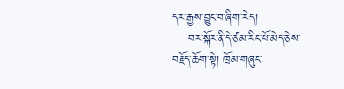དར་རྒྱས་བྱུང་བ་ཞིག་རེད།
    བར་སྐོར་ནི་དེ་ཙམ་རིང་པོ་མེད་ཅེས་བརྗོད་ཆོག་སྟེ། ཁྲོམ་གཞུང་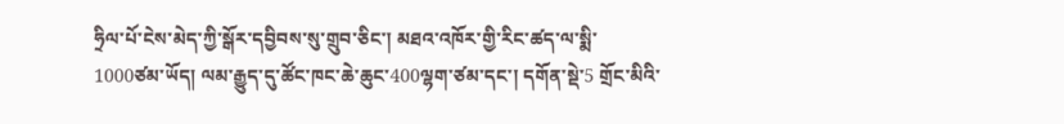ཧྲིལ་པོ་ངེས་མེད་ཀྱི་སྒོར་དབྱིབས་སུ་གྲུབ་ཅིང་། མཐའ་འཁོར་གྱི་རིང་ཚད་ལ་སྨི་1000ཙམ་ཡོད། ལམ་རྒྱུད་དུ་ཚོང་ཁང་ཆེ་ཆུང་400ལྷག་ཙམ་དང་། དགོན་སྡེ་5 གྲོང་མིའི་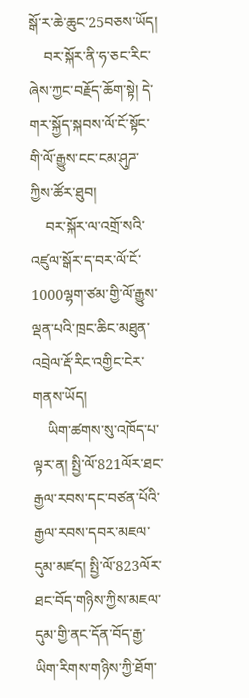སྒོ་ར་ཆེ་ཆུང་25བཅས་ཡོད།
    བར་སྐོར་ནི་ཧ་ཅང་རིང་ཞེས་ཀྱང་བརྗོད་ཆོག་སྟེ། དེ་གར་སྐྱོད་སྐབས་ལོ་ངོ་སྟོང་གི་ལོ་རྒྱུས་ངང་ངམ་ཤུཌ་ཀྱིས་ཚོར་ཐུབ།
    བར་སྐོར་ལ་འགྲོ་སའི་འཛུལ་སྒོར་ད་བར་ལོ་ངོ་1000ལྷག་ཙམ་གྱི་ལོ་རྒྱུས་ལྡན་པའི་ཁྲང་ཆིང་མཐུན་འབྲེལ་རྡོ་རིང་འགྱིང་ངེར་གནས་ཡོད།
    ཡིག་ཚགས་སུ་འཁོད་པ་ལྟར་ན། སྤྱི་ལོ་821ལོར་ཐང་རྒྱལ་རབས་དང་བཙན་པོའི་རྒྱལ་རབས་དབར་མཇལ་དུམ་མཛད། སྤྱི་ལོ་823ལོར་ཐང་བོད་གཉིས་ཀྱིས་མཇལ་དུམ་གྱི་ནང་དོན་བོད་རྒྱ་ཡིག་རིགས་གཉིས་ཀྱི་ཐོག་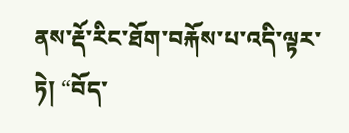ནས་རྡོ་རིང་ཐོག་བརྐོས་པ་འདི་ལྟར་ཏེ། “བོད་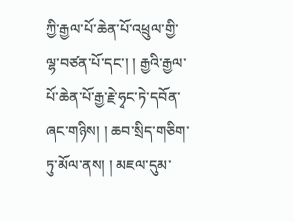ཀྱི་རྒྱལ་པོ་ཆེན་པོ་འཕྲུལ་གྱི་ལྷ་བཙན་པོ་དང་། ། རྒྱའི་རྒྱལ་པོ་ཆེན་པོ་རྒྱ་རྗེ་ཧྭང་ཏེ་དབོན་ཞང་གཉིས། ། ཆབ་སྲིད་གཅིག་ཏུ་མོལ་ནས། ། མཇལ་དུམ་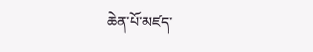ཆེན་པོ་མཛད་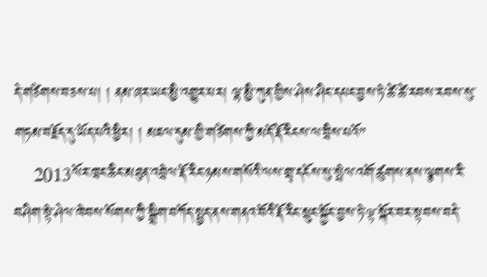དེ་གཙིགས་བཅས་པ། ། ནམ་ཞར་ཡང་མྱི་འགྱུར་པར། ལྷ་མྱི་ཀུན་གྱིས་ཤེས་ཤིང་དཔང་བྱས་ཏེ་ཚེ་ཚེ་རབས་རབས་སུ་གཏམ་བརྗོད་དུ་ཡོད་པའི་ཕྱིར། ། མཇལ་དུམ་གྱི་གཙིགས་ཀྱི་མདོ་རྡོ་རིངས་ལ་བྲིས་པའོ”
    2013ལོར་ཁྲང་ཆིང་མཐུན་འབྲེལ་རྡོ་རིང་ཉམས་གསོའི་ལས་གྲྭ་དངོས་སུ་སྤེལ་འགོ་ཚུགས་ནས་ལྕགས་རི་བཤིག་སྟེ་ཤེལ་ཁེབས་སོགས་ཀྱི་སྒྲིག་བཀོད་སྤྱད་ནས་གནའ་བོའི་རྡོ་རིང་སྲུང་སྐྱོང་བྱས་ཏེ་ལྟ་སྐོར་བར་སྟབས་བདེ་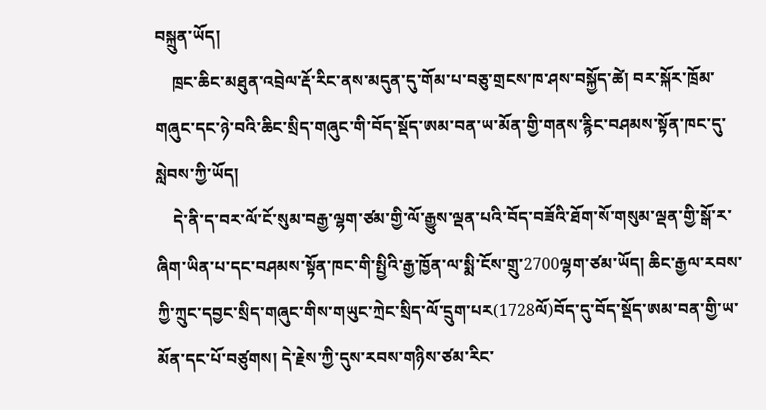བསྐྲུན་ཡོད།
    ཁྲང་ཆིང་མཐུན་འབྲེལ་རྡོ་རིང་ནས་མདུན་དུ་གོམ་པ་བཅུ་གྲངས་ཁ་ཤས་བསྐྱོད་ཚེ། བར་སྐོར་ཁྲོམ་གཞུང་དང་ཉེ་བའི་ཆིང་སྲིད་གཞུང་གི་བོད་སྡོད་ཨམ་བན་ཡ་མོན་གྱི་གནས་རྙིང་བཤམས་སྟོན་ཁང་དུ་སླེབས་ཀྱི་ཡོད།
    དེ་ནི་ད་བར་ལོ་ངོ་སུམ་བརྒྱ་ལྷག་ཙམ་གྱི་ལོ་རྒྱུས་ལྡན་པའི་བོད་བཟོའི་ཐོག་སོ་གསུམ་ལྡན་གྱི་སྒོ་ར་ཞིག་ཡིན་པ་དང་བཤམས་སྟོན་ཁང་གི་སྤྱིའི་རྒྱ་ཁྱོན་ལ་སྨི་ངོས་གྲུ་2700ལྷག་ཙམ་ཡོད། ཆིང་རྒྱལ་རབས་ཀྱི་ཀྲུང་དབྱང་སྲིད་གཞུང་གིས་གཡུང་ཀྲེང་སྲིད་ལོ་དྲུག་པར(1728ལོ)བོད་དུ་བོད་སྡོད་ཨམ་བན་གྱི་ཡ་མོན་དང་པོ་བཙུགས། དེ་རྗེས་ཀྱི་དུས་རབས་གཉིས་ཙམ་རིང་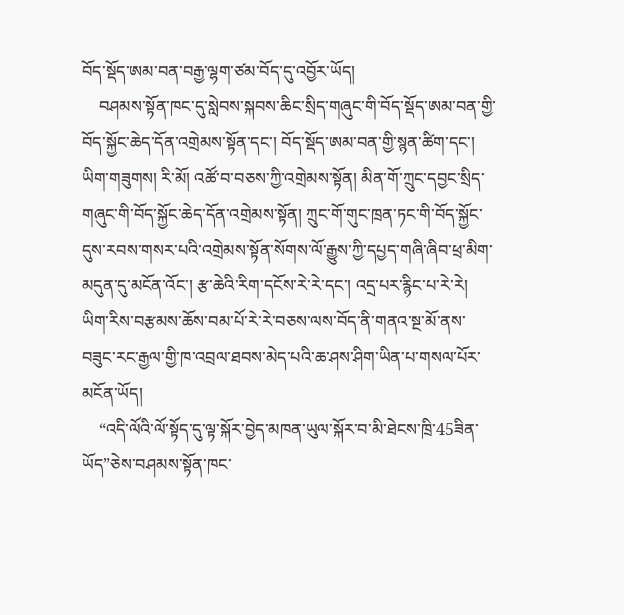བོད་སྡོད་ཨམ་བན་བརྒྱ་ལྷག་ཙམ་བོད་དུ་འབྱོར་ཡོད།
    བཤམས་སྟོན་ཁང་དུ་སླེབས་སྐབས་ཆིང་སྲིད་གཞུང་གི་བོད་སྡོད་ཨམ་བན་གྱི་བོད་སྐྱོང་ཆེད་དོན་འགྲེམས་སྟོན་དང་། བོད་སྡོད་ཨམ་བན་གྱི་སྙན་ཚིག་དང་། ཡིག་གཟུགས། རི་མོ། འཚོ་བ་བཅས་ཀྱི་འགྲེམས་སྟོན། མིན་གོ་ཀྲུང་དབྱང་སྲིད་གཞུང་གི་བོད་སྐྱོང་ཆེད་དོན་འགྲེམས་སྟོན། ཀྲུང་གོ་གུང་ཁྲན་ཏང་གི་བོད་སྐྱོང་དུས་རབས་གསར་པའི་འགྲེམས་སྟོན་སོགས་ལོ་རྒྱུས་ཀྱི་དཔྱད་གཞི་ཞིབ་ཕྲ་མིག་མདུན་དུ་མངོན་འོང་། རྩ་ཆེའི་རིག་དངོས་རེ་རེ་དང་། འདྲ་པར་རྙིང་པ་རེ་རེ། ཡིག་རིས་བརྩམས་ཆོས་བམ་པོ་རེ་རེ་བཅས་ལས་བོད་ནི་གནའ་སྔ་མོ་ནས་བཟུང་རང་རྒྱལ་གྱི་ཁ་འབྲལ་ཐབས་མེད་པའི་ཆ་ཤས་ཤིག་ཡིན་པ་གསལ་པོར་མངོན་ཡོད།
    “འདི་ལོའི་ལོ་སྟོད་དུ་ལྟ་སྐོར་བྱེད་མཁན་ཡུལ་སྐོར་བ་མི་ཐེངས་ཁྲི་45ཟིན་ཡོད”ཅེས་བཤམས་སྟོན་ཁང་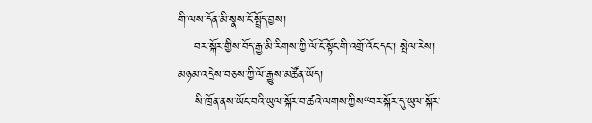གི་ལས་དོན་མི་སྣས་ངོ་སྤྲོད་བྱས།
    བར་སྐོར་གྱིས་བོད་རྒྱ་མི་རིགས་ཀྱི་ལོ་ངོ་སྟོང་གི་འགྲོ་འོང་དང་། སྤེལ་རེས། མཉམ་འདྲེས་བཅས་ཀྱི་ལོ་རྒྱུས་མཚོན་ཡོད།
    སི་ཁྲོན་ནས་ཡོང་བའི་ཡུལ་སྐོར་བ་ཚའེ་ལགས་ཀྱིས“བར་སྐོར་དུ་ཡུལ་སྐོར་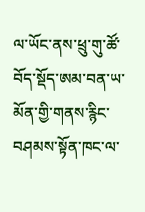ལ་ཡོང་ནས་ཕྲུ་གུ་ཚོ་བོད་སྡོད་ཨམ་བན་ཡ་མོན་གྱི་གནས་རྙིང་བཤམས་སྟོན་ཁང་ལ་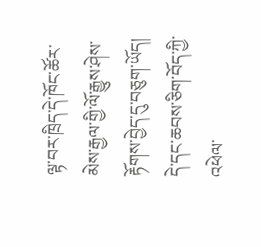ལྟ་བར་ཁྲིད་དེ་ཁོང་ཚོར་མེས་རྒྱལ་གྱི་ལོ་རྒྱུས་ཤེས་རྟོགས་བྱེད་དུ་བཅུག་ཡོད། དེ་དང་ཆབས་ཅིག་བོད་ཀྱི་འཕེལ་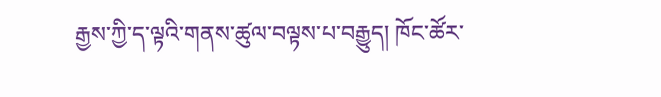རྒྱས་ཀྱི་ད་ལྟའི་གནས་ཚུལ་བལྟས་པ་བརྒྱུད། ཁོང་ཚོར་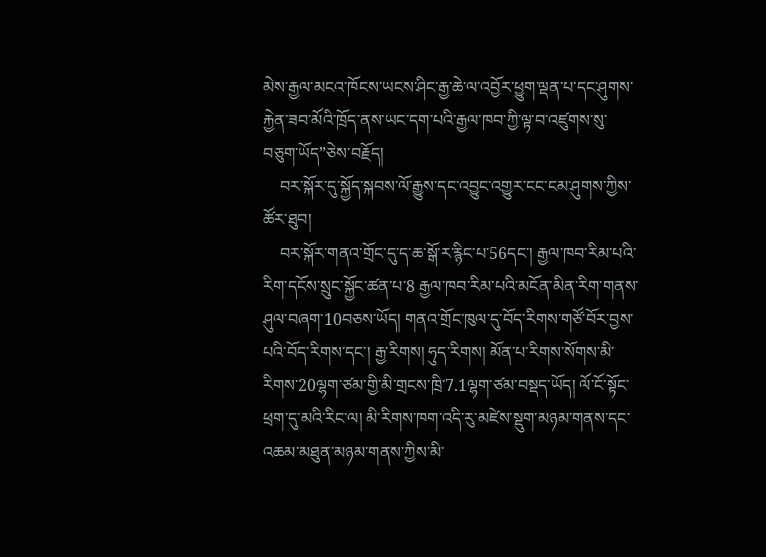མེས་རྒྱལ་མངའ་ཁོངས་ཡངས་ཤིང་རྒྱ་ཆེ་ལ་འབྱོར་ཕྱུག་ལྡན་པ་དང་ཤུགས་རྐྱེན་ཟབ་མོའི་ཁྲོད་ནས་ཡང་དག་པའི་རྒྱལ་ཁབ་ཀྱི་ལྟ་བ་འཛུགས་སུ་བཅུག་ཡོད”ཅེས་བརྗོད།
    བར་སྐོར་དུ་སྐྱོད་སྐབས་ལོ་རྒྱུས་དང་འབྱུང་འགྱུར་ངང་ངམ་ཤུགས་ཀྱིས་ཚོར་ཐུབ།
    བར་སྐོར་གནའ་གྲོང་དུ་ད་ཆ་སྒོ་ར་རྙིང་པ་56དང་། རྒྱལ་ཁབ་རིམ་པའི་རིག་དངོས་སྲུང་སྐྱོང་ཚན་པ་8 རྒྱལ་ཁབ་རིམ་པའི་མངོན་མིན་རིག་གནས་ཤུལ་བཞག་10བཅས་ཡོད། གནའ་གྲོང་ཁུལ་དུ་བོད་རིགས་གཙོ་བོར་བྱས་པའི་བོད་རིགས་དང་། རྒྱ་རིགས། ཧུད་རིགས། མོན་པ་རིགས་སོགས་མི་རིགས་20ལྷག་ཙམ་གྱི་མི་གྲངས་ཁྲི་7.1ལྷག་ཙམ་བསྡད་ཡོད། ལོ་ངོ་སྟོང་ཕྲག་དུ་མའི་རིང་ལ། མི་རིགས་ཁག་འདི་རུ་མཛེས་སྡུག་མཉམ་གནས་དང་འཆམ་མཐུན་མཉམ་གནས་ཀྱིས་མི་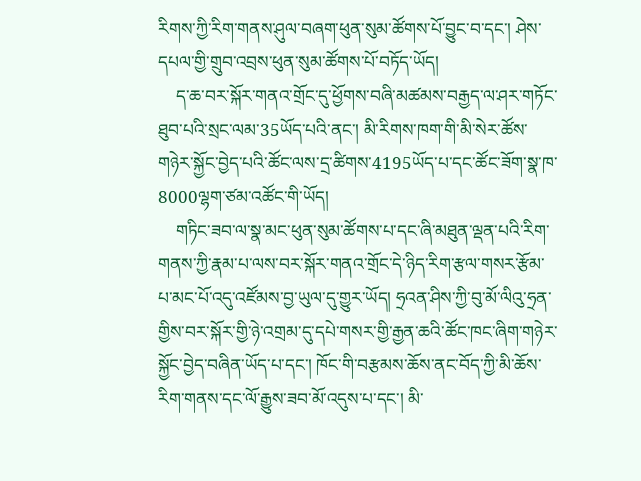རིགས་ཀྱི་རིག་གནས་ཤུལ་བཞག་ཕུན་སུམ་ཚོགས་པོ་བྱུང་བ་དང་། ཤེས་དཔལ་གྱི་གྲུབ་འབྲས་ཕུན་སུམ་ཚོགས་པོ་བཏོད་ཡོད།
    ད་ཆ་བར་སྐོར་གནའ་གྲོང་དུ་ཕྱོགས་བཞི་མཚམས་བརྒྱད་ལ་ཤར་གཏོང་ཐུབ་པའི་སྲང་ལམ་35ཡོད་པའི་ནང་། མི་རིགས་ཁག་གི་མི་སེར་ཚོས་གཉེར་སྐྱོང་བྱེད་པའི་ཚོང་ལས་དྲ་ཚིགས་4195ཡོད་པ་དང་ཚོང་ཟོག་སྣ་ཁ་8000ལྷག་ཙམ་འཚོང་གི་ཡོད།
    གཏིང་ཟབ་ལ་སྣ་མང་ཕུན་སུམ་ཚོགས་པ་དང་ཞི་མཐུན་ལྡན་པའི་རིག་གནས་ཀྱི་རྣམ་པ་ལས་བར་སྐོར་གནའ་གྲོང་དེ་ཉིད་རིག་རྩལ་གསར་རྩོམ་པ་མང་པོ་འདུ་འཛོམས་བྱ་ཡུལ་དུ་གྱུར་ཡོད། ཧྲའན་ཤིས་ཀྱི་བུ་མོ་ལིའུ་ཧྲན་གྱིས་བར་སྐོར་གྱི་ཉེ་འགྲམ་དུ་དཔེ་གསར་གྱི་རྒྱན་ཆའི་ཚོང་ཁང་ཞིག་གཉེར་སྐྱོང་བྱེད་བཞིན་ཡོད་པ་དང་། ཁོང་གི་བརྩམས་ཆོས་ནང་བོད་ཀྱི་མི་ཆོས་རིག་གནས་དང་ལོ་རྒྱུས་ཟབ་མོ་འདུས་པ་དང་། མི་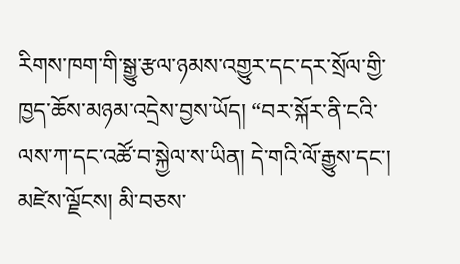རིགས་ཁག་གི་སྒྱུ་རྩལ་ཉམས་འགྱུར་དང་དར་སྲོལ་གྱི་ཁྱད་ཆོས་མཉམ་འདྲེས་བྱས་ཡོད། “བར་སྐོར་ནི་ངའི་ལས་ཀ་དང་འཚོ་བ་སྐྱེལ་ས་ཡིན། དེ་གའི་ལོ་རྒྱུས་དང་། མཛེས་ལྗོངས། མི་བཅས་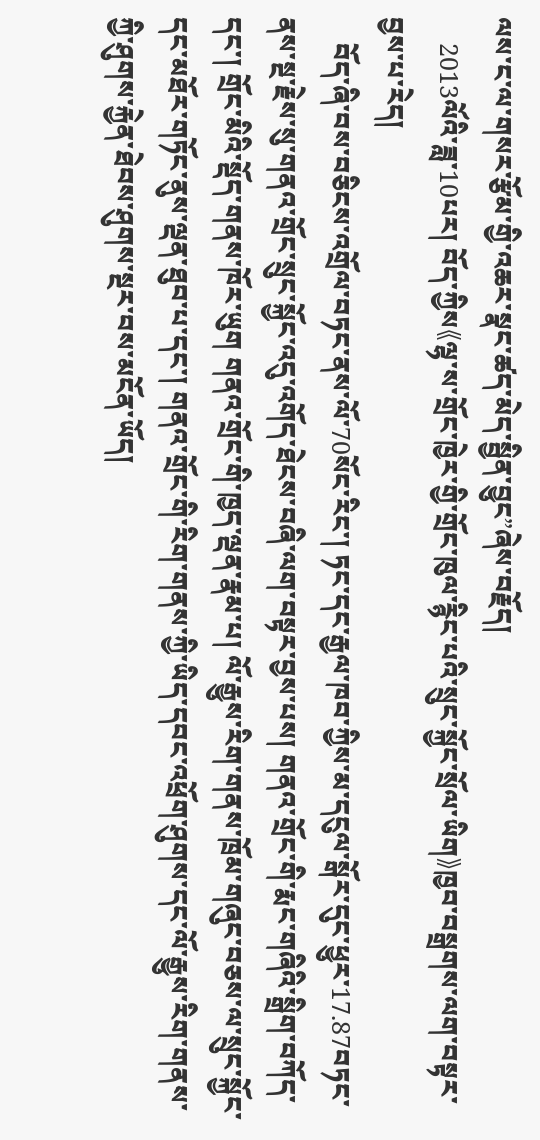ལས་ང་ལ་གསར་རྩོམ་གྱི་འཆར་སྣང་ཚད་མེད་སྦྱིན་བྱུང”ཞེས་བརྗོད།
    2013ལོའི་ཟླ་10པར། བོད་ཀྱིས《ལྷ་ས་གྲོང་ཁྱེར་གྱི་གྲོང་ཁུལ་རྙིང་པའི་སྲུང་སྐྱོང་སྲོལ་ཡིག》ཁྱབ་བསྒྲགས་ལག་བསྟར་བྱས་པ་རེད།
    བོད་ཞི་བས་བཅིངས་འགྲོལ་བཏང་ནས་ལོ་70སོང་རིང་། ཏང་དང་རྒྱལ་ཁབ་ཀྱིས་མ་དངུལ་སྒོར་དུང་ཕྱུར་17.87བཏང་ནས་སྔ་རྗེས་སུ་གནའ་གྲོང་སྲུང་སྐྱོང་འདུ་འགོད་ཐེངས་བཞི་ལག་བསྟར་བྱས་པས། གནའ་གྲོང་གི་རྨང་གཞིའི་སྒྲིག་བཀོད་དང་། གྲོང་མིའི་སྡོད་གནས་ཁོར་ཡུག གནའ་གྲོང་གི་ཁྱད་ལྡན་རྣམ་པ། ལོ་རྒྱུས་རིག་གནས་ཁྲོམ་གཞུང་བཅས་ལ་སྲུང་སྐྱོང་དང་མཐོར་གཏོང་ནུས་ལྡན་ཐུབ་པ་དང་། གནའ་གྲོང་གི་རིག་གནས་ཀྱི་ཡིད་དབང་འཕྲོག་ཤུགས་དང་ལོ་རྒྱུས་རིག་གནས་ཀྱི་ཤུགས་རྐྱེན་ཐེབས་ཤུགས་སྔར་བས་མངོན་ཡོད།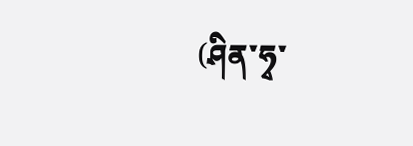(ཤིན་ཧྭ་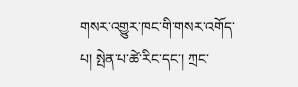གསར་འགྱུར་ཁང་གི་གསར་འགོད་པ། སྤེན་པ་ཚེ་རིང་དང་། ཀྲང་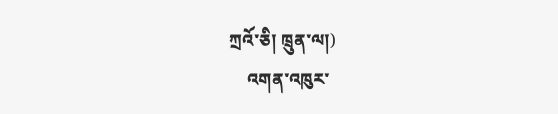ཀྲའོ་ཅི། ཁྲུན་ལ།)
    འགན་འཁུར་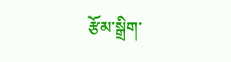རྩོམ་སྒྲིག་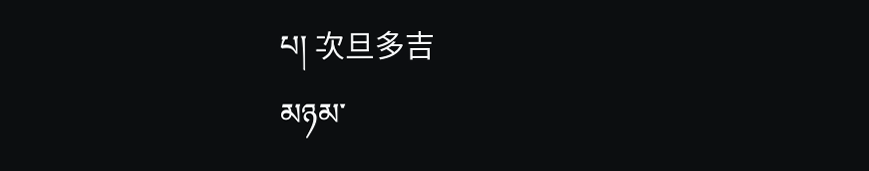པ། 次旦多吉
མཉམ་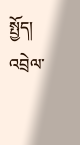སྤྱོད།
འབྲེལ་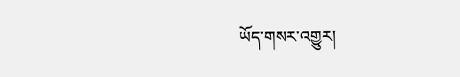ཡོད་གསར་འགྱུར།